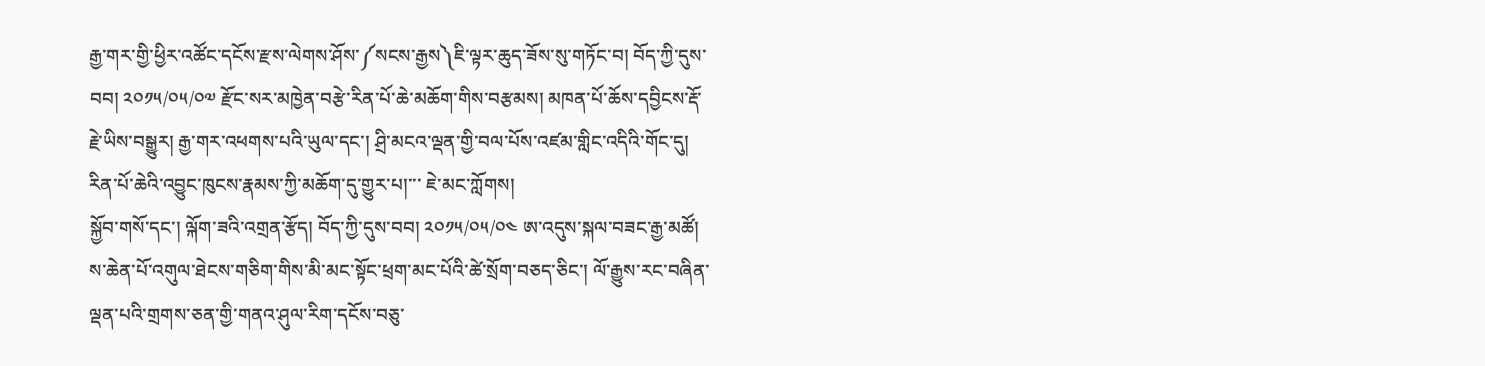རྒྱ་གར་གྱི་ཕྱིར་འཚོང་དངོས་རྫས་ལེགས་ཤོས་༼སངས་རྒྱས༽ཇི་ལྟར་ཆུད་ཟོས་སུ་གཏོང་བ། བོད་ཀྱི་དུས་བབ། ༢༠༡༥/༠༥/༠༧ རྫོང་སར་མཁྱེན་བརྩེ་རིན་པོ་ཆེ་མཆོག་གིས་བརྩམས། མཁན་པོ་ཆོས་དབྱིངས་རྡོ་རྗེ་ཡིས་བསྒྱུར། རྒྱ་གར་འཕགས་པའི་ཡུལ་དང་། ཤྲི་མངའ་ལྡན་གྱི་བལ་པོས་འཛམ་གླིང་འདིའི་གོང་དུ། རིན་པོ་ཆེའི་འབྱུང་ཁུངས་རྣམས་ཀྱི་མཆོག་དུ་གྱུར་པ།་་་ ཇེ་མང་ཀློགས།
སྐྱོབ་གསོ་དང་། ལྐོག་ཟའི་འགྲན་རྩོད། བོད་ཀྱི་དུས་བབ། ༢༠༡༥/༠༥/༠༤ ཨ་འདུས་སྐལ་བཟང་རྒྱ་མཚོ། ས་ཆེན་པོ་འགུལ་ཐེངས་གཅིག་གིས་མི་མང་སྟོང་ཕྲག་མང་པོའི་ཚེ་སྲོག་བཅད་ཅིང་། ལོ་རྒྱུས་རང་བཞིན་ལྡན་པའི་གྲགས་ཅན་གྱི་གནའ་ཤུལ་རིག་དངོས་བཅུ་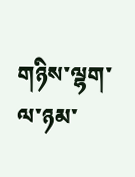གཉིས་ལྷག་ལ་ཉམ་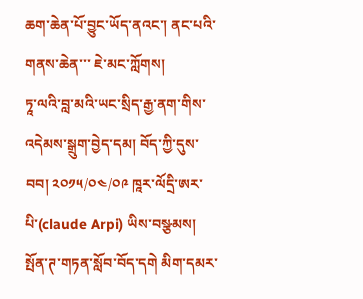ཆག་ཆེན་པོ་བྱུང་ཡོད་ནའང་། ནང་པའི་གནས་ཆེན་་་ ཇེ་མང་ཀློགས།
ཏཱ་ལའི་བླ་མའི་ཡང་སྲིད་རྒྱ་ནག་གིས་འདེམས་སྒྲུག་བྱེད་དམ། བོད་ཀྱི་དུས་བབ། ༢༠༡༥/༠༤/༠༩ ཁཱར་ལོདྲི་ཨར་པི་(claude Arpi) ཡིས་བསྩམས། སྤོན་ཊ་གཏན་སློབ་བོད་དགེ མིག་དམར་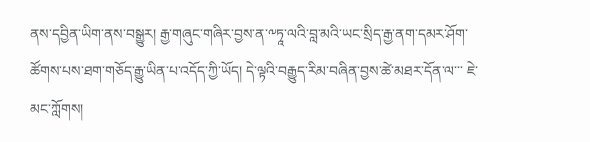ནས་དབྱིན་ཡིག་ནས་བསྒྱུར། རྒྱ་གཞུང་གཞིར་བྱས་ན་༸ཏཱ་ལའི་བླ་མའི་ཡང་སྲིད་རྒྱ་ནག་དམར་ཤོག་ཚོགས་པས་ཐག་གཅོད་རྒྱུ་ཡིན་པ་འདོད་ཀྱི་ཡོད། དེ་ལྟའི་བརྒྱུད་རིམ་བཞིན་བྱས་ཚེ་མཐར་དོན་ལ་་་ ཇེ་མང་ཀློགས།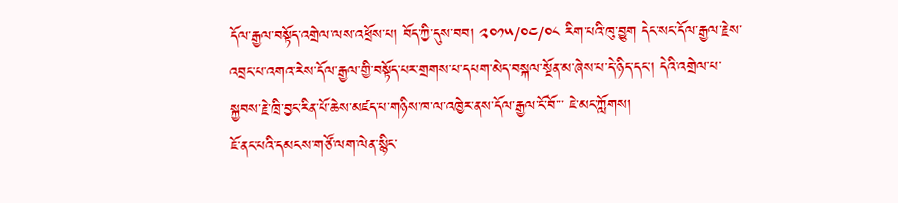དོལ་རྒྱལ་བསྟོད་འགྲེལ་ལས་འཕྲོས་པ། བོད་ཀྱི་དུས་བབ། ༢༠༡༥/༠༤/༠༨ རིག་པའི་ཁུ་བྱུག དེང་སང་དོལ་རྒྱལ་རྗེས་འབྲང་པ་འགའ་རེས་དོལ་རྒྱལ་གྱི་བསྟོད་པར་གྲགས་པ་དཔག་མེད་བསྐལ་སྔོན་མ་ཞེས་པ་དེ་ཉིད་དང་། དེའི་འགྲེལ་པ་སྐྱབས་རྗེ་ཁྲི་བྱང་རིན་པོ་ཆེས་མཛད་པ་གཉིས་ཁ་ལ་འཁྱེར་ནས་དོལ་རྒྱལ་ངོ་བོ་་་ ཇེ་མང་ཀློགས།
ཇོ་ནང་པའི་དམངས་གཙོ་ལག་ལེན་སྙིང་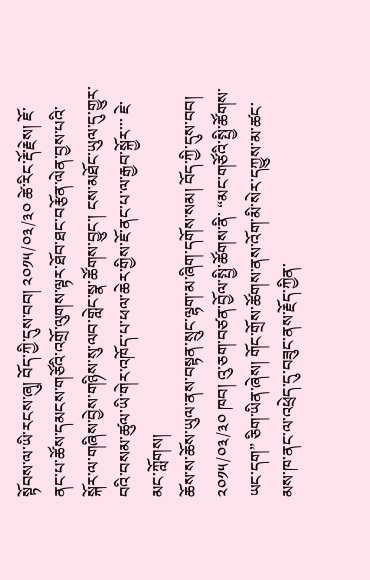སྟོབས་ལ་ཡི་རངས་ཞུ། བོད་ཀྱི་དུས་བབ། ༢༠༡༥/༠༣/༣༠ ཚེ་རིང་རྡོ་རྗེས། ཇོ་ནང་པ་ཚོས་དམངས་གཙོའི་འགྲོ་ལུགས་ལྟར་ཐོབ་ཐང་བརྩོན་ལེན་བྱས་པའི་སྐོར་ལ་གཞིས་བྱེས་གཉིས་སུ་ལབ་གླེང་སྣ་ཚོགས་བྱུང་། ངས་མཐོང་ཡུལ་དུ་གྱུར་བའི་བསམ་ཚུལ་ཡི་གེར་འཁོད་པ་ཕལ་ཆེར་གྱིས་ཇོ་ནང་པ་ལ་རྒྱབ་སྐྱོར་་་ ཇེ་མང་ཀློགས།
ཆོས་ས་ཆོས་ཡུལ་ནས་བསྟན་སྲུང་ལྷག་མ་ཞིག་དགོས་སམ། བོད་ཀྱི་དུས་བབ། ༢༠༡༥/༠༣/༣༠ ཁབ། འུ་ཅག་བཙན་བྱོལ་སྤྱི་ཚོགས་ནི་ “མང་གཙོའི་སྤྱི་ཚོགས་ཡང་དག” ཅིག་ཡིན་ཞེས། གོང་གྲོས་ཚོགས་ནས་འོག་མི་སེར་དཀྱུས་མ་ཚང་མས་ཁ་ནང་ལ་འཕྲེད་དུ་བཟུང་ནས་རྗོད་ཀྱིན་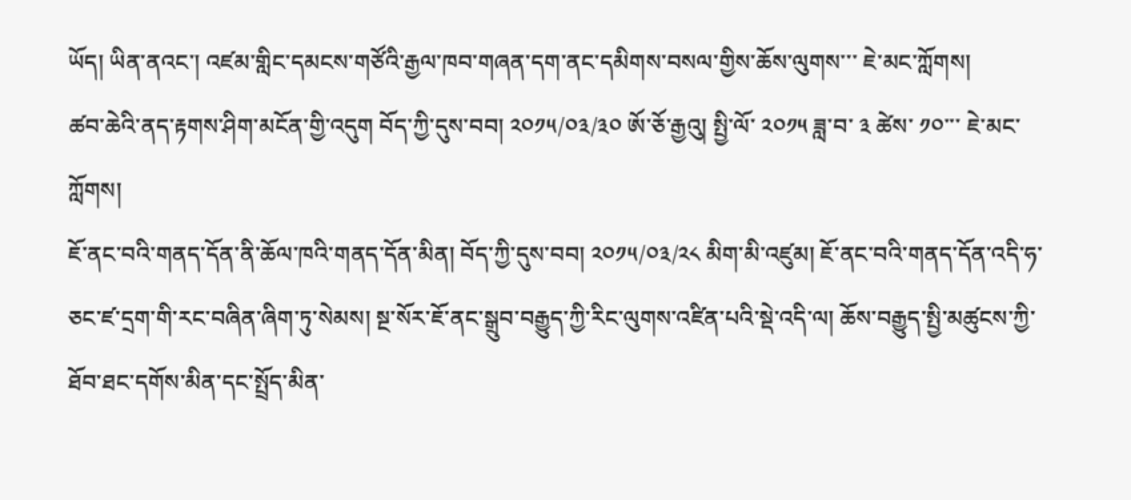ཡོད། ཡིན་ནའང་། འཛམ་གླིང་དམངས་གཙོའི་རྒྱལ་ཁབ་གཞན་དག་ནང་དམིགས་བསལ་གྱིས་ཆོས་ལུགས་་་ ཇེ་མང་ཀློགས།
ཚབ་ཆེའི་ནད་རྟགས་ཤིག་མངོན་གྱི་འདུག བོད་ཀྱི་དུས་བབ། ༢༠༡༥/༠༣/༣༠ ཨོ་ཅོ་རྒྱའུ། སྤྱི་ལོ་ ༢༠༡༥ ཟླ་བ་ ༣ ཚེས་ ༡༠་་་ ཇེ་མང་ཀློགས།
ཇོ་ནང་བའི་གནད་དོན་ནི་ཆོལ་ཁའི་གནད་དོན་མིན། བོད་ཀྱི་དུས་བབ། ༢༠༡༥/༠༣/༢༨ མིག་མི་འཛུམ། ཇོ་ནང་བའི་གནད་དོན་འདི་ཧ་ཅང་ཛ་དྲག་གི་རང་བཞིན་ཞིག་ཏུ་སེམས། སྔ་སོར་ཇོ་ནང་སྒྲུབ་བརྒྱུད་ཀྱི་རིང་ལུགས་འཛིན་པའི་སྡེ་འདི་ལ། ཆོས་བརྒྱུད་སྤྱི་མཚུངས་ཀྱི་ཐོབ་ཐང་དགོས་མིན་དང་སྤྲོད་མིན་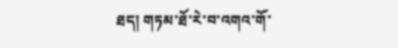ཐད། གཏམ་ཐོ་རེ་བ་འགའ་གོ་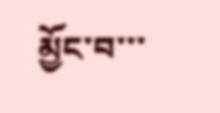མྱོང་བ་་་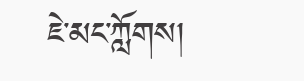ཇེ་མང་ཀློགས།